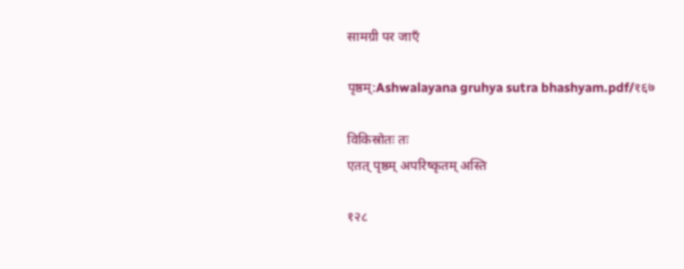सामग्री पर जाएँ

पृष्ठम्:Ashwalayana gruhya sutra bhashyam.pdf/१६७

विकिस्रोतः तः
एतत् पृष्ठम् अपरिष्कृतम् अस्ति

१२८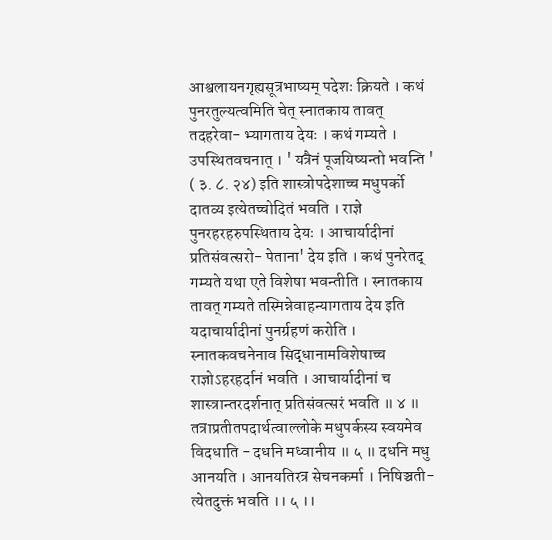आश्वलायनगृह्यसूत्रभाष्यम् पदेशः क्रियते । कथं पुनरतुल्यत्वमिति चेत् स्नातकाय तावत् तदहरेवा- भ्यागताय देयः । कथं गम्यते । उपस्थितवचनात् । ' यत्रैनं पूजयिष्यन्तो भवन्ति ' ( ३. ८. २४) इति शास्त्रोपदेशाच्च मधुपर्को दातव्य इत्येतच्चोदितं भवति । राज्ञे पुनरहरहरुपस्थिताय देयः । आचार्यादीनां प्रतिसंवत्सरो- पेताना' देय इति । कथं पुनरेतद् गम्यते यथा एते विशेषा भवन्तीति । स्नातकाय तावत् गम्यते तस्मिन्नेवाहन्यागताय देय इति यदाचार्यादीनां पुनर्ग्रहणं करोति । स्नातकवचनेनाव सिद्धानामविशेषाच्च राज्ञोऽहरहर्दानं भवति । आचार्यादीनां च शास्त्रान्तरदर्शनात् प्रतिसंवत्सरं भवति ॥ ४ ॥ तत्राप्रतीतपदार्थत्वाल्लोके मधुपर्कस्य स्वयमेव विदधाति - दधनि मध्वानीय ॥ ५ ॥ दधनि मधु आनयति । आनयतिरत्र सेचनकर्मा । निषिञ्चती- त्येतदुक्तं भवति ।। ५ ।।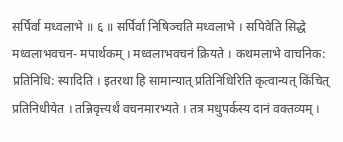सर्पिर्वा मध्वलाभे ॥ ६ ॥ सर्पिर्वा निषिञ्चति मध्वलाभे । सपिवेति सिद्धे मध्वलाभवचन- मपार्थकम् । मध्वलाभवचनं क्रियते । कथमलाभे वाचनिक: प्रतिनिधि: स्यादिति । इतरथा हि सामान्यात् प्रतिनिधिरिति कृत्वान्यत् किंचित् प्रतिनिधीयेत । तन्निवृत्त्यर्थं वचनमारभ्यते । तत्र मधुपर्कस्य दानं वक्तव्यम् ।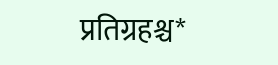प्रतिग्रहश्च*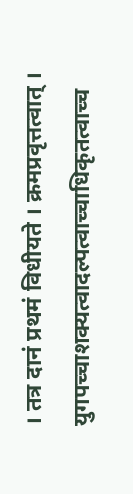। तत्र दानं प्रथमं विधीयते । क्रमप्रवृत्तत्वात् । युगपच्चाशक्यत्वादल्पत्वाच्चाधिकृतत्वाच्च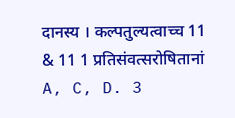दानस्य । कल्पतुल्यत्वाच्च 11 & 11 1 प्रतिसंवत्सरोषितानां A, C, D. 3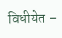विधीयेत –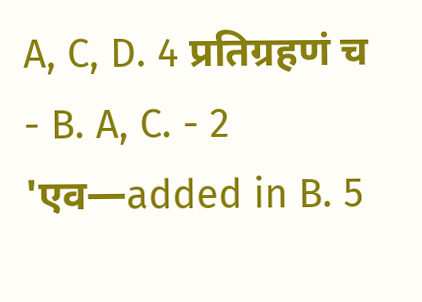A, C, D. 4 प्रतिग्रहणं च - B. A, C. - 2 'एव—added in B. 5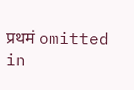प्रथमं omitted in